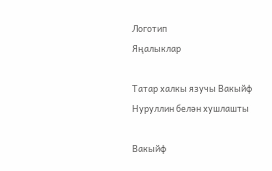Логотип
Яңалыклар

Татар халкы язучы Вакыйф Нуруллин белән хушлашты

Вакыйф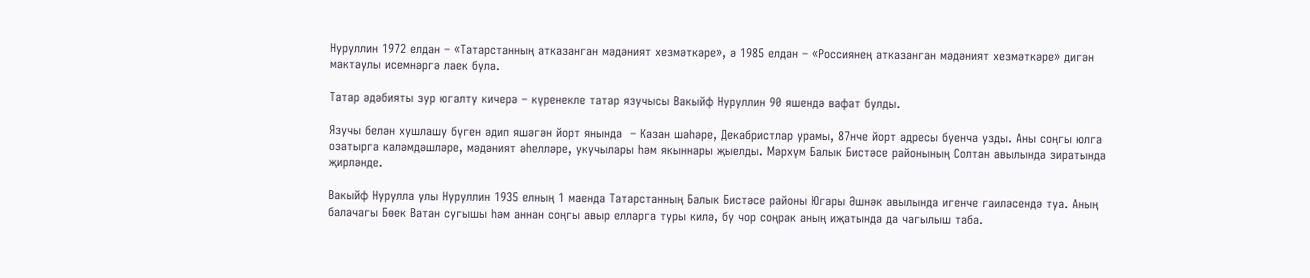Нуруллин 1972 елдан – «Татарстанның атказанган мәдәният хезмәткәре», ә 1985 елдан – «Россиянең атказанган мәдәният хезмәткәре» дигән мактаулы исемнәргә лаек була.

Татар әдәбияты зур югалту кичерә – күренекле татар язучысы Вакыйф Нуруллин 90 яшендә вафат булды.

Язучы белән хушлашу бүген әдип яшәгән йорт янында  – Казан шәһәре, Декабристлар урамы, 87нче йорт адресы буенча узды. Аны соңгы юлга озатырга каләмдәшләре, мәдәният әһелләре, укучылары һәм якыннары җыелды. Мәрхүм Балык Бистәсе районының Солтан авылында зиратында җирләнде.

Вакыйф Нурулла улы Нуруллин 1935 елның 1 маенда Татарстанның Балык Бистәсе районы Югары Әшнәк авылында игенче гаиләсендә туа. Аның балачагы Бөек Ватан сугышы һәм аннан соңгы авыр елларга туры килә, бу чор соңрак аның иҗатында да чагылыш таба.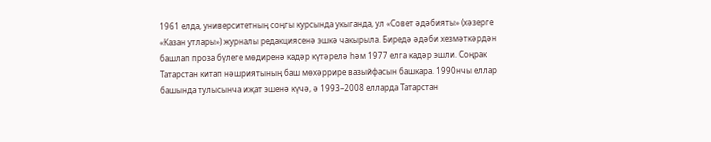1961 елда, университетның соңгы курсында укыганда, ул «Совет әдәбияты» (хәзерге «Казан утлары») журналы редакциясенә эшкә чакырыла. Биредә әдәби хезмәткәрдән башлап проза бүлеге мөдиренә кадәр күтәрелә һәм 1977 елга кадәр эшли. Соңрак Татарстан китап нәшриятының баш мөхәррире вазыйфасын башкара. 1990нчы еллар башында тулысынча иҗат эшенә күчә, ә 1993–2008 елларда Татарстан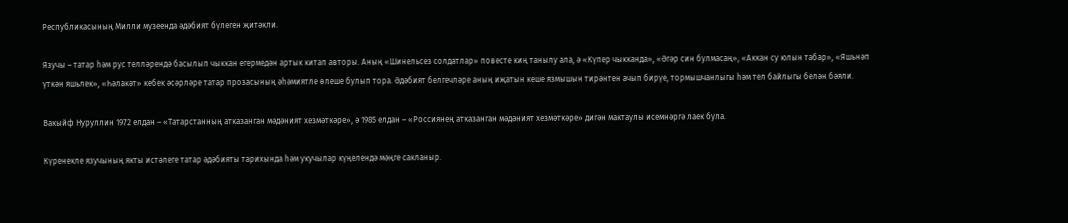Республикасының Милли музеенда әдәбият бүлеген җитәкли.

Язучы – татар һәм рус телләрендә басылып чыккан егермедән артык китап авторы. Аның «Шинельсез солдатлар» повесте киң танылу ала, ә «Күпер чыкканда», «Әгәр син булмасаң», «Аккан су юлын табар», «Яшьнәп үткән яшьлек», «Һәлакәт» кебек әсәрләре татар прозасының әһәмиятле өлеше булып тора. Әдәбият белгечләре аның иҗатын кеше язмышын тирәнтен ачып бирүе, тормышчанлыгы һәм тел байлыгы белән бәяли.

Вакыйф Нуруллин 1972 елдан – «Татарстанның атказанган мәдәният хезмәткәре», ә 1985 елдан – «Россиянең атказанган мәдәният хезмәткәре» дигән мактаулы исемнәргә лаек була.

Күренекле язучының якты истәлеге татар әдәбияты тарихында һәм укучылар күңелендә мәңге сакланыр.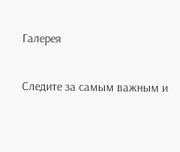Галерея

Следите за самым важным и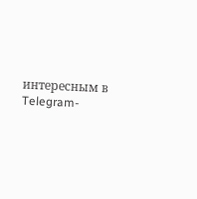интересным в Telegram-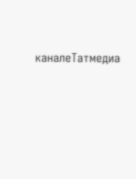каналеТатмедиа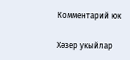Комментарий юк

Хәзер укыйлар